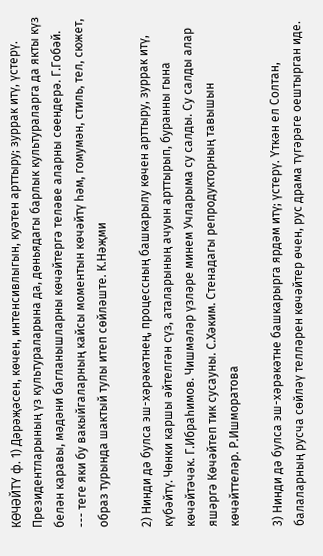КӨЧӘЙТҮ ф. 1) Дәрәҗәсен, көчен, интенсивлыгын, куәтен арттыру; зуррак итү, үстерү. Президентларының үз культураларына да, дөньядагы барлык культураларга да якты күз белән каравы, мәдәни багланышларны көчәйтергә теләве аларны сөендерә. Г.Гобәй. --- теге яки бу вакыйгаларның кайсы моментын көчәйтү һәм, гомумән, стиль, тел, сюжет, образ турында шактый тулы итеп сөйләште. К.Нәҗми

2) Нинди дә булса эш-хәрәкәтнең, процессның башкарылу көчен арттыру, зуррак итү, күбәйтү. Чөнки каршы әйтелгән сүз, аталарының ачуын арттырып, буранны гына көчәйтәчәк. Г.Ибраһимов. Чишмәләр үзләре минем Учларыма су салды. Су салды алар яшәргә Көчәйтеп тик сусауны. С.Хәким. Стенадагы репродукторның тавышын көчәйттеләр. Р.Ишморатова

3) Нинди дә булса эш-хәрәкәтне башкарырга ярдәм итү; үстерү. Үткән ел Солтан, балаларның русча сөйләү телләрен көчәйтер өчен, рус драма түгәрәге оештырган иде.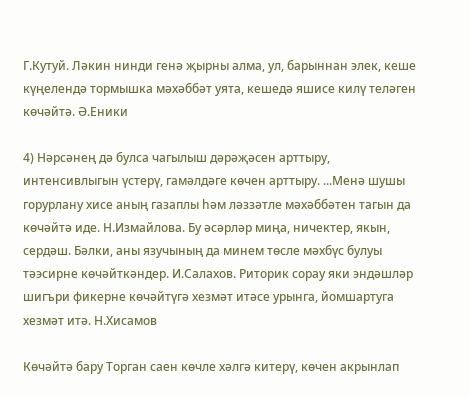Г.Кутуй. Ләкин нинди генә җырны алма, ул, барыннан элек, кеше күңелендә тормышка мәхәббәт уята, кешедә яшисе килү теләген көчәйтә. Ә.Еники

4) Нәрсәнең дә булса чагылыш дәрәҗәсен арттыру, интенсивлыгын үстерү, гамәлдәге көчен арттыру. ...Менә шушы горурлану хисе аның газаплы һәм ләззәтле мәхәббәтен тагын да көчәйтә иде. Н.Измайлова. Бу әсәрләр миңа, ничектер, якын, сердәш. Бәлки, аны язучының да минем төсле мәхбүс булуы тәэсирне көчәйткәндер. И.Салахов. Риторик сорау яки эндәшләр шигъри фикерне көчәйтүгә хезмәт итәсе урынга, йомшартуга хезмәт итә. Н.Хисамов

Көчәйтә бару Торган саен көчле хәлгә китерү, көчен акрынлап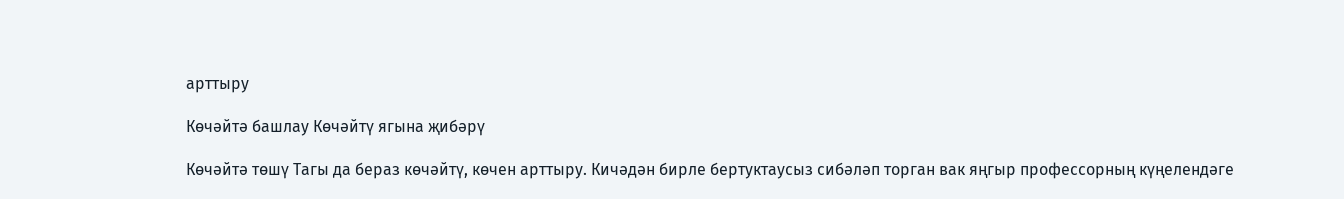арттыру

Көчәйтә башлау Көчәйтү ягына җибәрү

Көчәйтә төшү Тагы да бераз көчәйтү, көчен арттыру. Кичәдән бирле бертуктаусыз сибәләп торган вак яңгыр профессорның күңелендәге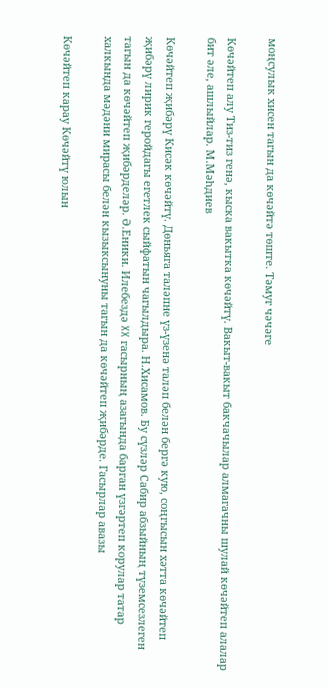моңсулык хисен тагын да көчәйтә төште. Тәмуг чәчәге

Көчәйтеп алу Тиз-тиз генә, кыска вакытка көчәйтү. Вакыт-вакыт бакчачылар алмагачны шулай көчәйтеп алалар бит әле, ашлыйлар. М.Мәһдиев

Көчәйтеп җибәрү Кисәк көчәйтү. Дөньяга таләпне үз-үзенә таләп белән бергә кую, соңгысын хәтта көчәйтеп җибәрү лирик геройдагы егетлек сыйфатын чагылдыра. Н.Хисамов. Бу сүзләр Сабир абзыйның түземсезлеген тагын да көчәйтеп җибәрделәр. Ә.Еники. Илебездә XX гасырның азагында барган үзгәртеп корулар татар халкында мәдәни мирасы белән кызыксынуны тагын да көчәйтеп җибәрде. Гасырлар авазы

Көчәйтеп карау Көчәйтү юлын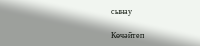сынау

Көчәйтеп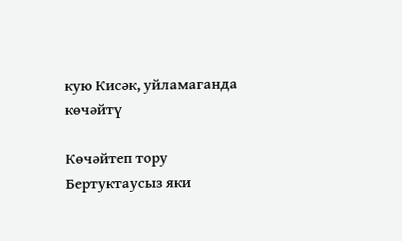кую Кисәк, уйламаганда көчәйтү

Көчәйтеп тору Бертуктаусыз яки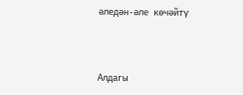әледән-әле көчәйтү



Алдагы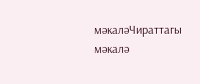мәкаләЧираттагы мәкалә